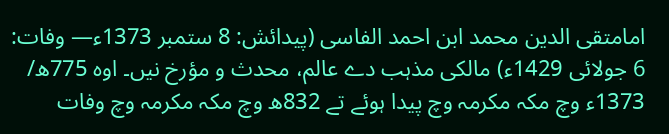امامتقی الدین محمد ابن احمد الفاسی (پیدائش: 8 ستمبر 1373ء— وفات: 6 جولائی 1429ء) مالکی مذہب دے عالم، محدث و مؤرخ نيں۔ اوہ 775ھ/ 1373ء وچ مکہ مکرمہ وچ پیدا ہوئے تے 832ھ وچ مکہ مکرمہ وچ وفات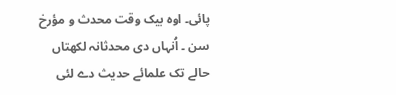پائی۔ اوہ بیک وقت محدث و مؤرخ سن ۔ اُنہاں دی محدثانہ لکھتاں حالے تک علمائے حدیث دے لئی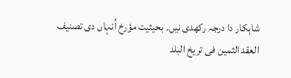شاہکار دا درجہ رکھدی نيں۔ بحیثیت مؤرخ اُنہاں دی تصنیف العقد الثمین فی تریخ البلد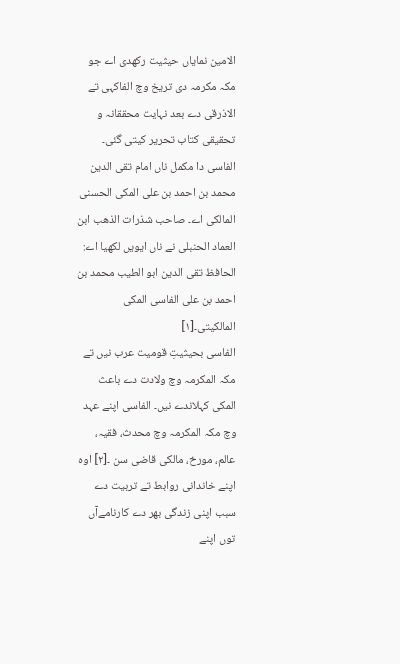الامین نمایاں حیثیت رکھدی اے جو مکہ مکرمہ دی تریخ وچ الفاکہی تے الاذرقی دے بعد نہایت محققانہ و تحقیقی کتاب تحریر کيتی گئی۔
الفاسی دا مکمل ناں امام تقی الدین محمد بن احمد بن علی المکی الحسنی المالکی اے۔ صاحب شذرات الذھب ابن العماد الحنبلی نے ناں ایويں لکھیا اے: الحافظ تقی الدین ابو الطیب محمد بن احمد بن علی الفاسی المکی المالکيتی۔[۱]
الفاسی بحیثیتِ قومیت عرب نيں تے مکہ المکرمہ وچ ولادت دے باعث المکی کہلاندے نيں۔ الفاسی اپنے عہد وچ مکہ المکرمہ وچ محدث، فقیہ، عالم، مورخ، مالکی قاضی سن ۔[۲] اوہ اپنے خاندانی روابط تے تربیت دے سبب اپنی زندگی بھر دے کارنامےآں توں اپنے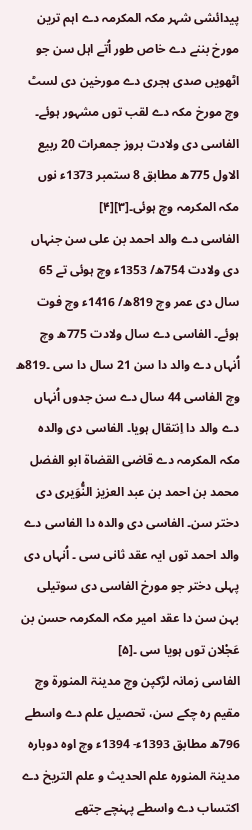پیدائشی شہر مکہ المکرمہ دے اہم ترین مورخ بننے دے خاص طور اُتے اہل سن جو اٹھويں صدی ہجری دے مورخین دی لسٹ وچ مورخ مکہ دے لقب توں مشہور ہوئے۔
الفاسی دی ولادت بروز جمعرات 20 ربیع الاول 775ھ مطابق 8 ستمبر 1373ء نوں مکہ المکرمہ وچ ہوئی۔[۳][۴]
الفاسی دے والد احمد بن علی سن جنہاں دی ولادت 754ھ/ 1353ء وچ ہوئی تے 65 سال دی عمر وچ 819ھ/ 1416ء وچ فوت ہوئے۔ الفاسی دے سال ولادت 775ھ وچ اُنہاں دے والد دا سن 21 سال دا سی ۔819ھ وچ الفاسی 44 سال دے سن جدوں اُنہاں دے والد دا اِنتقال ہويا۔ الفاسی دی والدہ مکہ المکرمہ دے قاضی القضاۃ ابو الفضل محمد بن احمد بن عبد العزیز النُّوَیری دی دختر سن۔ الفاسی دی والدہ دا الفاسی دے والد احمد توں ایہ عقد ثانی سی ۔ اُنہاں دی پہلی دختر جو مورخ الفاسی دی سوتیلی بہن سن دا عقد امیر مکہ المکرمہ حسن بن عَجْلان توں ہويا سی ۔[۵]
الفاسی زمانہ لڑکپن وچ مدینۃ المنورۃ وچ مقیم رہ چکے سن، تحصیل علم دے واسطے 796ھ مطابق 1393ء- 1394ء وچ اوہ دوبارہ مدینۃ المنورہ علم الحدیث و علم التریخ دے اکتساب دے واسطے پہنچے جتھے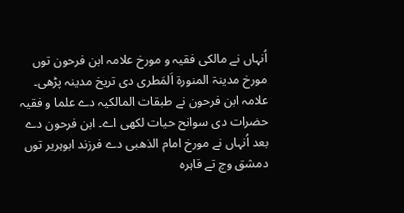اُنہاں نے مالکی فقیہ و مورخ علامہ ابن فرحون توں مورخ مدینۃ المنورۃ اَلمَطری دی تریخ مدینہ پڑھی۔ علامہ ابن فرحون نے طبقات المالکیہ دے علما و فقیہ حضرات دی سوانح حیات لکھی اے۔ ابن فرحون دے بعد اُنہاں نے مورخ امام الذھبی دے فرزند ابوہریر توں دمشق وچ تے قاہرہ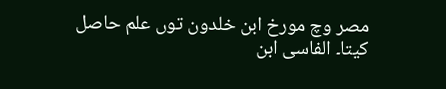مصر وچ مورخ ابن خلدون توں علم حاصل کیتا۔ الفاسی ابن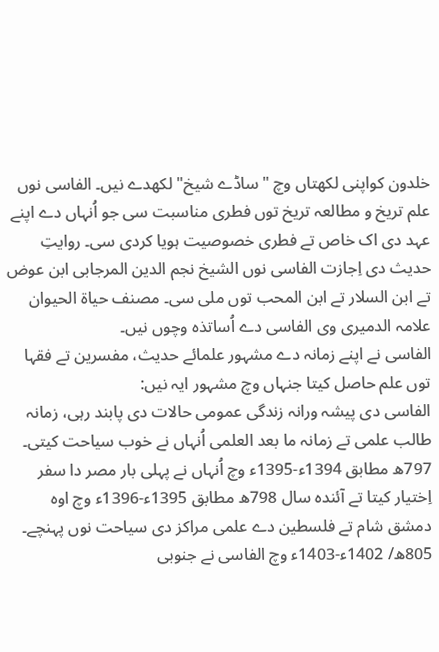خلدون کواپنی لکھتاں وچ "ساڈے شیخ" لکھدے نيں۔ الفاسی نوں علم تریخ و مطالعہ تریخ توں فطری مناسبت سی جو اُنہاں دے اپنے عہد دی اک خاص تے فطری خصوصیت ہويا کردی سی۔ روایتِ حدیث دی اِجازت الفاسی نوں الشیخ نجم الدین المرجابی ابن عوض تے ابن السلار تے ابن المحب توں ملی سی۔ مصنف حیاۃ الحیوان علامہ الدمیری وی الفاسی دے اُساتذہ وچوں نيں۔
الفاسی نے اپنے زمانہ دے مشہور علمائے حدیث، مفسرین تے فقہا توں علم حاصل کیتا جنہاں وچ مشہور ایہ نيں:
الفاسی دی پیشہ ورانہ زندگی عمومی حالات دی پابند رہی، زمانہ طالب علمی تے زمانہ ما بعد العلمی اُنہاں نے خوب سیاحت کيتی۔
797ھ مطابق 1394ء-1395ء وچ اُنہاں نے پہلی بار مصر دا سفر اِختیار کیتا تے آئندہ سال 798ھ مطابق 1395ء-1396ء وچ اوہ دمشق شام تے فلسطین دے علمی مراکز دی سیاحت نوں پہنچے۔
805ھ/ 1402ء-1403ء وچ الفاسی نے جنوبی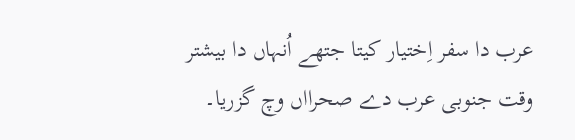عرب دا سفر اِختیار کیتا جتھے اُنہاں دا بیشتر وقت جنوبی عرب دے صحرااں وچ گزریا۔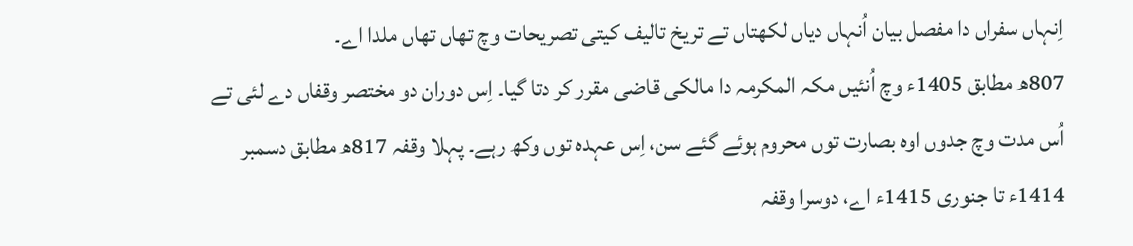اِنہاں سفراں دا مفصل بیان اُنہاں دیاں لکھتاں تے تریخ تالیف کيتی تصریحات وچ تھاں تھاں ملدا اے۔
807ھ مطابق 1405ء وچ اُنئيں مکہ المکرمہ دا مالکی قاضی مقرر کر دتا گیا۔ اِس دوران دو مختصر وقفاں دے لئی تے اُس مدت وچ جدوں اوہ بصارت توں محروم ہوئے گئے سن، اِس عہدہ توں وکھ رہے۔ پہلا وقفہ 817ھ مطابق دسمبر 1414ء تا جنوری 1415ء اے، دوسرا وقفہ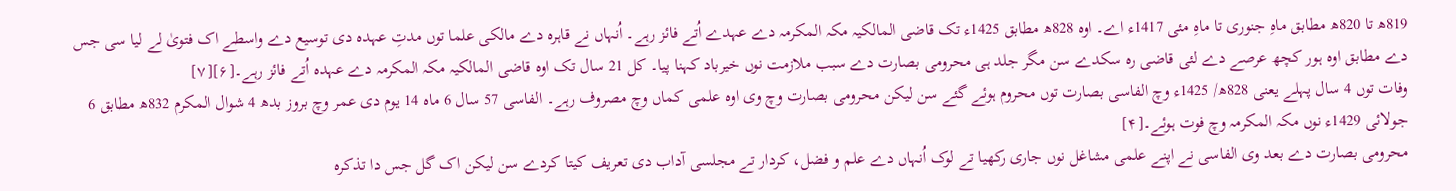819ھ تا 820ھ مطابق ماہِ جنوری تا ماہِ مئی 1417ء اے۔ اوہ 828ھ مطابق 1425ء تک قاضی المالکیہ مکہ المکرمہ دے عہدے اُتے فائز رہے۔ اُنہاں نے قاہرہ دے مالکی علما توں مدتِ عہدہ دی توسیع دے واسطے اک فتویٰ لے لیا سی جس دے مطابق اوہ ہور کچھ عرصے دے لئی قاضی رہ سکدے سن مگر جلد ہی محرومی بصارت دے سبب ملازمت نوں خیرباد کہنا پيا۔ کل 21 سال تک اوہ قاضی المالکیہ مکہ المکرمہ دے عہدہ اُتے فائز رہے۔[۶][۷]
وفات توں 4 سال پہلے یعنی 828ھ/ 1425ء وچ الفاسی بصارت توں محروم ہوئے گئے سن لیکن محرومی بصارت وچ وی اوہ علمی کماں وچ مصروف رہے۔ الفاسی 57 سال 6 ماہ 14 یوم دی عمر وچ بروز بدھ 4 شوال المکرم 832ھ مطابق 6 جولائی 1429ء نوں مکہ المکرمہ وچ فوت ہوئے۔[۴]
محرومی بصارت دے بعد وی الفاسی نے اپنے علمی مشاغل نوں جاری رکھیا تے لوک اُنہاں دے علم و فضل، کردار تے مجلسی آداب دی تعریف کیتا کردے سن لیکن اک گل جس دا تذکرہ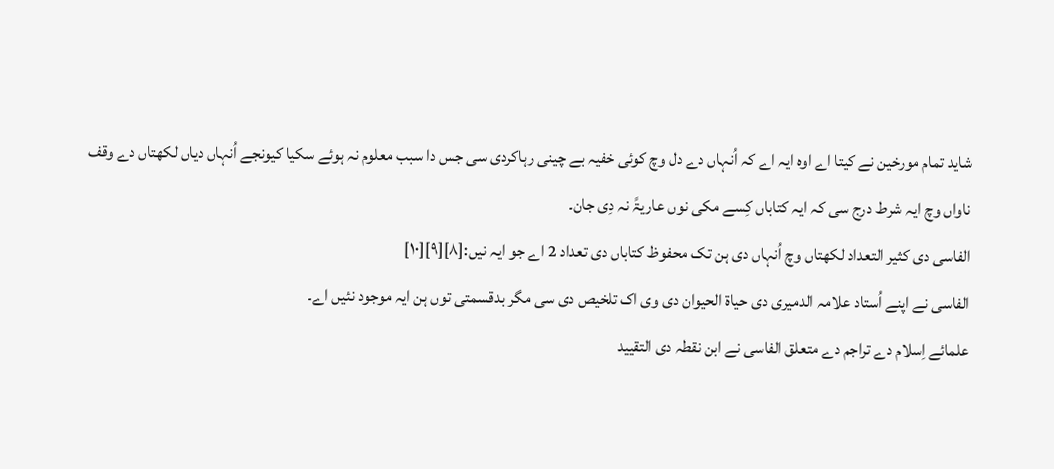شاید تمام مورخین نے کیتا اے اوہ ایہ اے کہ اُنہاں دے دل وچ کوئی خفیہ بے چینی رہاکردی سی جس دا سبب معلوم نہ ہوئے سکیا کیونجے اُنہاں دیاں لکھتاں دے وقف ناواں وچ ایہ شرط درج سی کہ ایہ کتاباں کِسے مکی نوں عاریۃً نہ دِی جان۔
الفاسی دی کثیر التعداد لکھتاں وچ اُنہاں دی ہن تک محفوظ کتاباں دی تعداد 2 اے جو ایہ نيں:[۸][۹][۱۰]
الفاسی نے اپنے اُستاد علامہ الدمیری دی حیاۃ الحیوان دی وی اک تلخیص دی سی مگر بدقسمتی توں ہن ایہ موجود نئيں اے۔
علمائے اِسلام دے تراجم دے متعلق الفاسی نے ابن نقطہ دی التقیید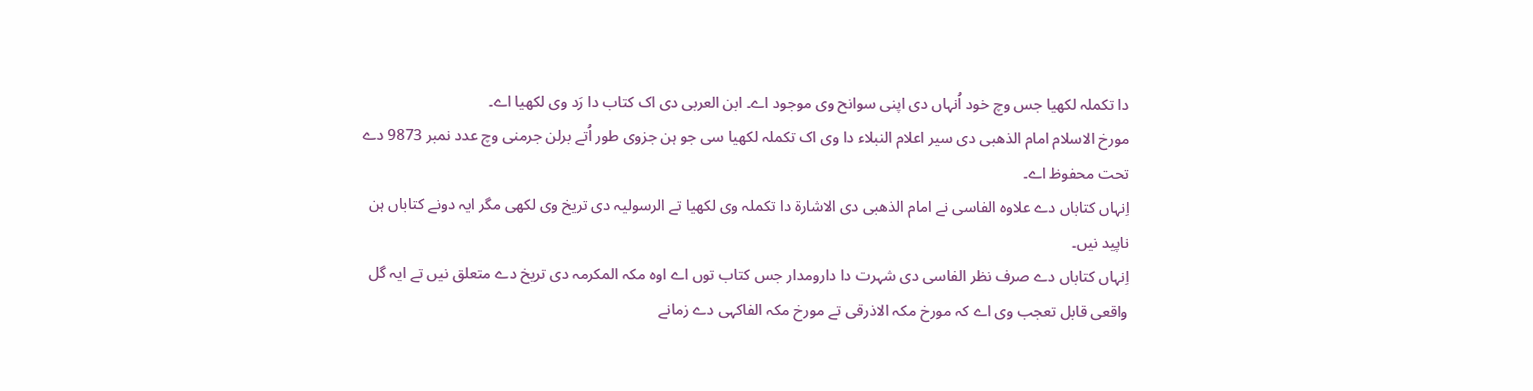دا تکملہ لکھیا جس وچ خود اُنہاں دی اپنی سوانح وی موجود اے۔ ابن العربی دی اک کتاب دا رَد وی لکھیا اے۔
مورخ الاسلام امام الذھبی دی سیر اعلام النبلاء دا وی اک تکملہ لکھیا سی جو ہن جزوی طور اُتے برلن جرمنی وچ عدد نمبر 9873 دے تحت محفوظ اے۔
اِنہاں کتاباں دے علاوہ الفاسی نے امام الذھبی دی الاشارۃ دا تکملہ وی لکھیا تے الرسولیہ دی تریخ وی لکھی مگر ایہ دونے کتاباں ہن ناپید نيں۔
اِنہاں کتاباں دے صرف نظر الفاسی دی شہرت دا دارومدار جس کتاب توں اے اوہ مکہ المکرمہ دی تریخ دے متعلق نيں تے ایہ گل واقعی قابل تعجب وی اے کہ مورخ مکہ الاذرقی تے مورخ مکہ الفاکہی دے زمانے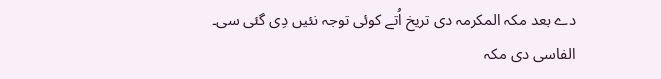دے بعد مکہ المکرمہ دی تریخ اُتے کوئی توجہ نئيں دِی گئی سی۔
الفاسی دی مکہ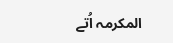المکرمہ اُتے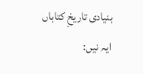بنیادی تاریخِ کتاباں ایہ نيں: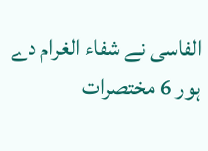الفاسی نے شفاء الغرام دے ہور 6 مختصرات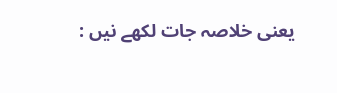یعنی خلاصہ جات لکھے نيں :